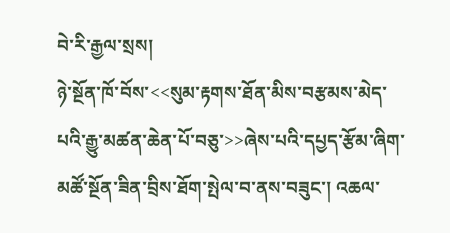བེ་རི་རྒྱལ་སྲས།
ཉེ་སྔོན་ཁོ་བོས་<<སུམ་རྟགས་ཐོན་མིས་བརྩམས་མེད་པའི་རྒྱུ་མཚན་ཆེན་པོ་བཅུ་>>ཞེས་པའི་དཔྱད་རྩོམ་ཞིག་མཚོ་སྔོན་ཟིན་བྲིས་ཐོག་སྤེལ་བ་ནས་བཟུང་། འཆལ་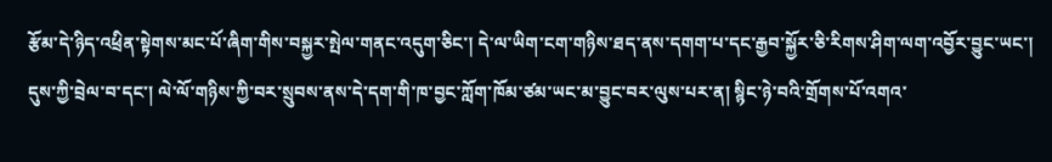རྩོམ་དེ་ཉིད་འཕྲིན་སྟེགས་མང་པོ་ཞིག་གིས་བསྐྱར་སྤེལ་གནང་འདུག་ཅིང་། དེ་ལ་ཡིག་ངག་གཉིས་ཐད་ནས་དགག་པ་དང་རྒྱབ་སྐྱོར་ཅི་རིགས་ཤིག་ལག་འབྱོར་བྱུང་ཡང་། དུས་ཀྱི་བྲེལ་བ་དང་། ལེ་ལོ་གཉིས་ཀྱི་བར་སྲུབས་ནས་དེ་དག་གི་ཁ་བྱང་ཀློག་ཁོམ་ཙམ་ཡང་མ་བྱུང་བར་ལུས་པར་ན། སྙིང་ཉེ་བའི་གྲོགས་པོ་འགའ་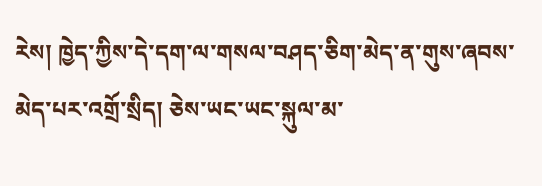རེས། ཁྱེད་ཀྱིས་དེ་དག་ལ་གསལ་བཤད་ཅིག་མེད་ན་གུས་ཞབས་མེད་པར་འགྲོ་སྲིད། ཅེས་ཡང་ཡང་སྐུལ་མ་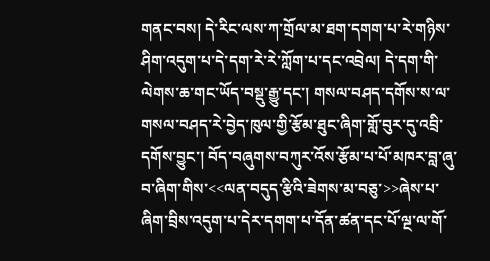གནང་བས། དེ་རིང་ལས་ཀ་གྲོལ་མ་ཐག་དགག་པ་རེ་གཉིས་ཤིག་འདུག་པ་དེ་དག་རེ་རེ་ཀློག་པ་དང་འབྲེལ། དེ་དག་གི་ལེགས་ཆ་གང་ཡོད་བསྡུ་རྒྱུ་དང་། གསལ་བཤད་དགོས་ས་ལ་གསལ་བཤད་རེ་བྱེད་ཁུལ་གྱི་རྩོམ་ཐུང་ཞིག་གློ་བུར་དུ་འབྲི་དགོས་བྱུང་། བོད་བཞུགས་བཀུར་འོས་རྩོམ་པ་པོ་མཁར་བླ་ཞུ་བ་ཞིག་གིས་<<ལན་བདུད་རྩིའི་ཟེགས་མ་བཅུ་>>ཞེས་པ་ཞིག་བྲིས་འདུག་པ་དེར་དགག་པ་དོན་ཚན་དང་པོ་ལྔ་ལ་གོ་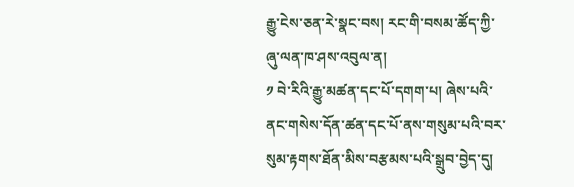རྒྱུ་ངེས་ཅན་རེ་སྣང་བས། རང་གི་བསམ་ཚོད་ཀྱི་ཞུ་ལན་ཁ་ཤས་འབུལ་ན།
༡ བེ་རིའི་རྒྱུ་མཚན་དང་པོ་དགག་པ། ཞེས་པའི་ནང་གསེས་དོན་ཚན་དང་པོ་ནས་གསུམ་པའི་བར་སུམ་རྟགས་ཐོན་མིས་བརྩམས་པའི་སྒྲུབ་བྱེད་དུ།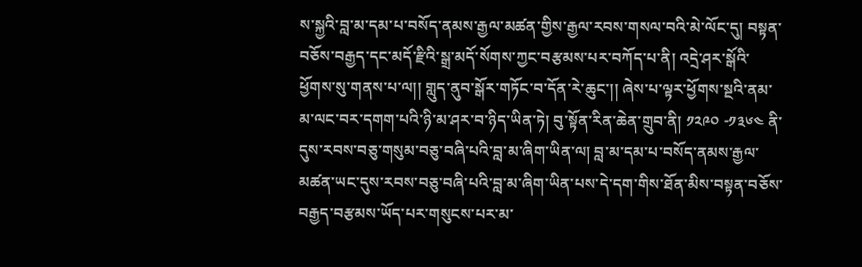ས་སྐྱའི་བླ་མ་དམ་པ་བསོད་ནམས་རྒྱལ་མཚན་གྱིས་རྒྱལ་རབས་གསལ་བའི་མེ་ལོང་དུ། བསྟན་བཅོས་བརྒྱད་དང་མདོ་རྫིའི་སྒྲ་མདོ་སོགས་ཀྱང་བརྩམས་པར་བཀོད་པ་ནི། འདྲེ་ཤར་སྒོའི་ཕྱོགས་སུ་གནས་པ་ལ།། གླུད་ནུབ་སྒོར་གཏོང་བ་དོན་རེ་ཆུང་།། ཞེས་པ་ལྟར་ཕྱོགས་སྔའི་ནམ་མ་ལང་བར་དགག་པའི་ཉི་མ་ཤར་བ་ཉིད་ཡིན་ཏེ། བུ་སྟོན་རིན་ཆེན་གྲུབ་ནི། ༡༢༩༠ -༡༣༦༤ ནི་དུས་རབས་བཅུ་གསུམ་བཅུ་བཞི་པའི་བླ་མ་ཞིག་ཡིན་ལ། བླ་མ་དམ་པ་བསོད་ནམས་རྒྱལ་མཚན་ཡང་དུས་རབས་བཅུ་བཞི་པའི་བླ་མ་ཞིག་ཡིན་པས་དེ་དག་གིས་ཐོན་མིས་བསྟན་བཅོས་བརྒྱད་བརྩམས་ཡོད་པར་གསུངས་པར་མ་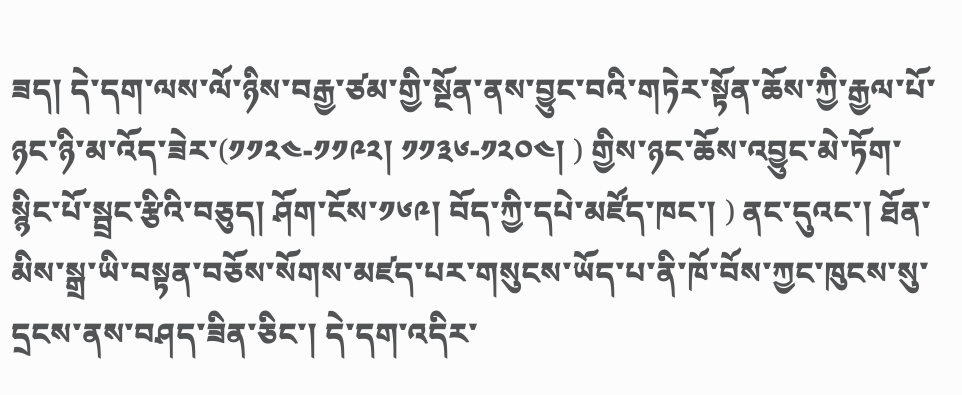ཟད། དེ་དག་ལས་ལོ་ཉིས་བརྒྱ་ཙམ་གྱི་སྔོན་ནས་བྱུང་བའི་གཏེར་སྟོན་ཆོས་ཀྱི་རྒྱལ་པོ་ཉང་ཉི་མ་འོད་ཟེར་(༡༡༢༤-༡༡༩༢། ༡༡༣༦-༡༢༠༤། ) གྱིས་ཉང་ཆོས་འབྱུང་མེ་ཏོག་སྙིང་པོ་སྦྲང་རྩིའི་བཅུད། ཤོག་ངོས་༡༦༩། བོད་ཀྱི་དཔེ་མཛོད་ཁང་། ) ནང་དུའང་། ཐོན་མིས་སྒྲ་ཡི་བསྟན་བཅོས་སོགས་མཛད་པར་གསུངས་ཡོད་པ་ནི་ཁོ་བོས་ཀྱང་ཁུངས་སུ་དྲངས་ནས་བཤད་ཟིན་ཅིང་། དེ་དག་འདིར་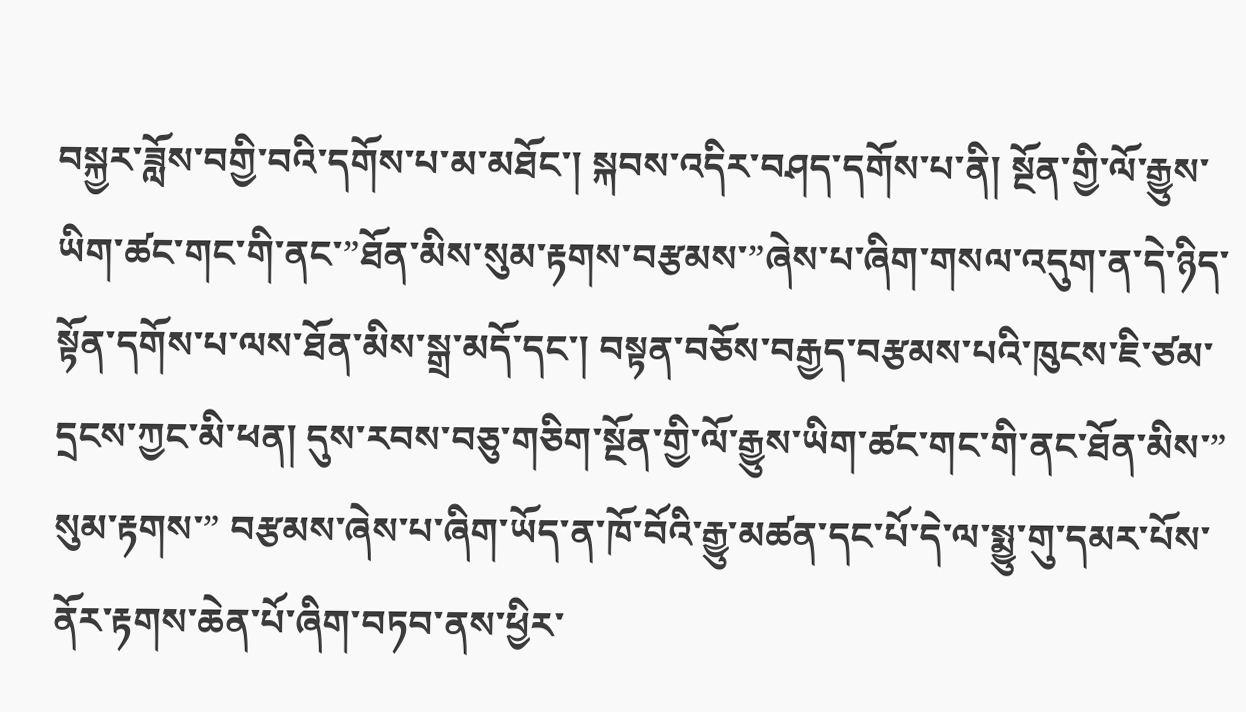བསྐྱར་ཟློས་བགྱི་བའི་དགོས་པ་མ་མཐོང་། སྐབས་འདིར་བཤད་དགོས་པ་ནི། སྔོན་གྱི་ལོ་རྒྱུས་ཡིག་ཚང་གང་གི་ནང་”ཐོན་མིས་སུམ་རྟགས་བརྩམས་”ཞེས་པ་ཞིག་གསལ་འདུག་ན་དེ་ཉིད་སྟོན་དགོས་པ་ལས་ཐོན་མིས་སྒྲ་མདོ་དང་། བསྟན་བཅོས་བརྒྱད་བརྩམས་པའི་ཁུངས་ཇི་ཙམ་དྲངས་ཀྱང་མི་ཕན། དུས་རབས་བཅུ་གཅིག་སྔོན་གྱི་ལོ་རྒྱུས་ཡིག་ཚང་གང་གི་ནང་ཐོན་མིས་” སུམ་རྟགས་” བརྩམས་ཞེས་པ་ཞིག་ཡོད་ན་ཁོ་བོའི་རྒྱུ་མཚན་དང་པོ་དེ་ལ་སྨྱུ་གུ་དམར་པོས་ནོར་རྟགས་ཆེན་པོ་ཞིག་བཏབ་ནས་ཕྱིར་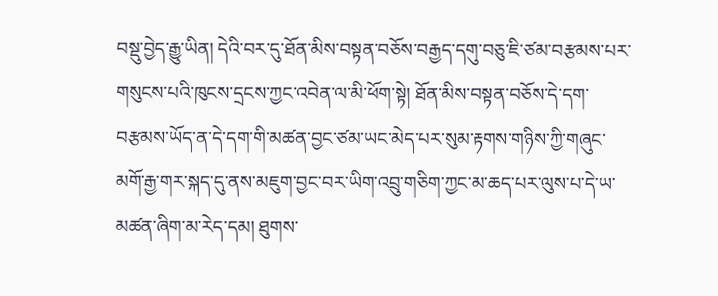བསྡུ་བྱེད་རྒྱུ་ཡིན། དེའི་བར་དུ་ཐོན་མིས་བསྟན་བཅོས་བརྒྱད་དགུ་བཅུ་ཇི་ཙམ་བརྩམས་པར་གསུངས་པའི་ཁུངས་དྲངས་ཀྱང་འབེན་ལ་མི་ཕོག་སྟེ། ཐོན་མིས་བསྟན་བཅོས་དེ་དག་བརྩམས་ཡོད་ན་དེ་དག་གི་མཚན་བྱང་ཙམ་ཡང་མེད་པར་སུམ་རྟགས་གཉིས་ཀྱི་གཞུང་མགོ་རྒྱ་གར་སྐད་དུ་ནས་མཇུག་བྱང་བར་ཡིག་འབྲུ་གཅིག་ཀྱང་མ་ཆད་པར་ལུས་པ་དེ་ཡ་མཚན་ཞིག་མ་རེད་དམ། ཐུགས་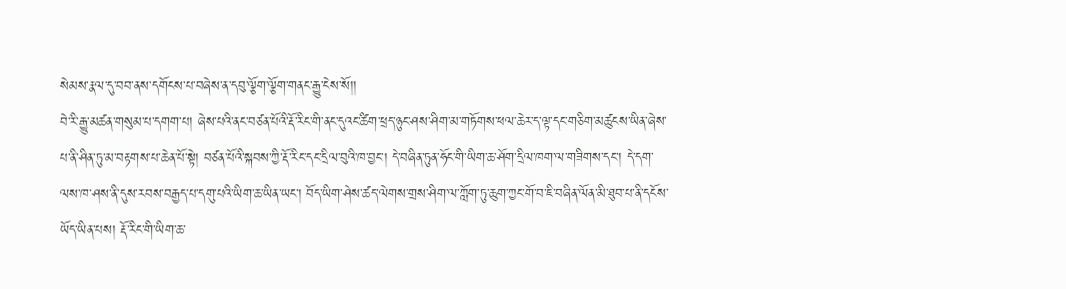སེམས་རྣལ་དུ་བབ་ནས་དགོངས་པ་བཞེས་ན་དབུ་ལྕོག་ལྕོག་གནང་རྒྱུ་ངེས་སོ།།
བེ་རི་རྒྱུ་མཚན་གསུམ་པ་དགག་པ། ཞེས་པའི་ནང་བཙན་པོའི་རྡོ་རིང་གི་ནང་དུའང་ཚིག་ཕྲད་ཉུང་ཤས་ཤིག་མ་གཏོགས་ཕལ་ཆེར་ད་ལྟ་དང་གཅིག་མཚུངས་ཡིན་ཞེས་པ་ནི་ཤིན་ཏུ་མ་བརྟགས་པ་ཆེན་པོ་སྟེ། བཙན་པོའི་སྐབས་ཀྱི་རྡོ་རིང་དང་དྲིལ་བུའི་ཁ་བྱང་། དེ་བཞིན་ཏུན་ཧོང་གི་ཡིག་ཆ་ཤོག་དྲིལ་ཁག་ལ་གཟིགས་དང་། དེ་དག་ལས་ཁ་ཤས་ནི་དུས་རབས་བརྒྱད་པ་དགུ་པའི་ཡིག་ཆ་ཡིན་ཡང་། བོད་ཡིག་ཤེས་ཚད་ལེགས་གྲས་ཤིག་ལ་ཀློག་ཏུ་ཆུག་ཀྱང་གོ་བ་ཇི་བཞིན་ལོན་མི་ཐུབ་པ་ནི་དངོས་ཡོད་ཡིན་པས། རྡོ་རིང་གི་ཡིག་ཆ་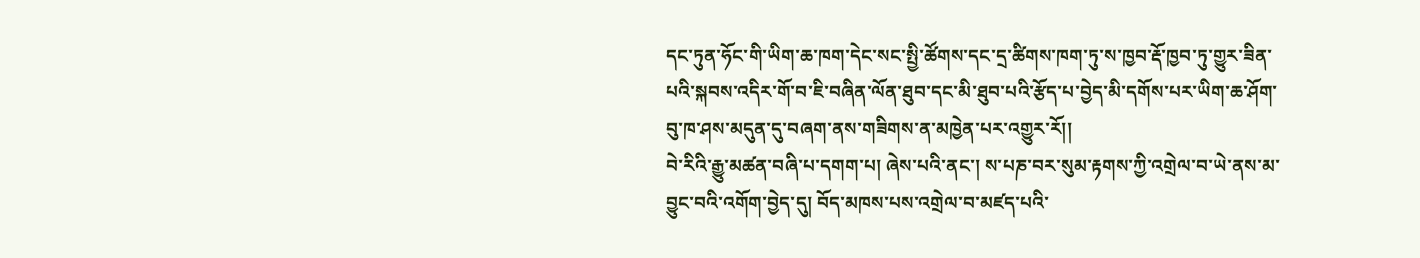དང་ཏུན་ཧོང་གི་ཡིག་ཆ་ཁག་དེང་སང་སྤྱི་ཚོགས་དང་དྲ་ཚིགས་ཁག་ཏུ་ས་ཁྱབ་རྡོ་ཁྱབ་ཏུ་གྱུར་ཟིན་པའི་སྐབས་འདིར་གོ་བ་ཇི་བཞིན་ལོན་ཐུབ་དང་མི་ཐུབ་པའི་རྩོད་པ་བྱེད་མི་དགོས་པར་ཡིག་ཆ་ཤོག་བུ་ཁ་ཤས་མདུན་དུ་བཞག་ནས་གཟིགས་ན་མཁྱེན་པར་འགྱུར་རོ།།
བེ་རིའི་རྒྱུ་མཚན་བཞི་པ་དགག་པ། ཞེས་པའི་ནང་། ས་པཎ་བར་སུམ་རྟགས་ཀྱི་འགྲེལ་བ་ཡེ་ནས་མ་བྱུང་བའི་འགོག་བྱེད་དུ། བོད་མཁས་པས་འགྲེལ་བ་མཛད་པའི་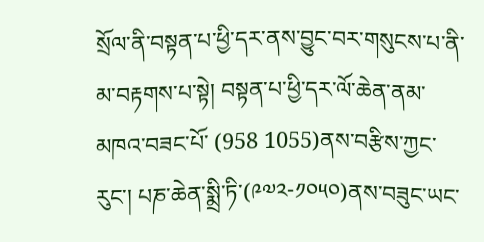སྲོལ་ནི་བསྟན་པ་ཕྱི་དར་ནས་བྱུང་བར་གསུངས་པ་ནི་མ་བརྟགས་པ་སྟེ། བསྟན་པ་ཕྱི་དར་ལོ་ཆེན་ནམ་མཁའ་བཟང་པོ་ (958 1055)ནས་བརྩིས་ཀྱང་རུང་། པཎ་ཆེན་སྨྲི་ཏི་(༩༧༢-༡༠༥༠)ནས་བཟུང་ཡང་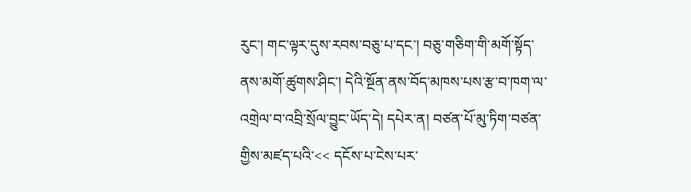རུང་། གང་ལྟར་དུས་རབས་བཅུ་པ་དང་། བཅུ་གཅིག་གི་མགོ་སྟོད་ནས་མགོ་ཚུགས་ཤིང་། དེའི་སྔོན་ནས་བོད་མཁས་པས་རྩ་བ་ཁག་ལ་འགྲེལ་བ་འབྲི་སྲོལ་བྱུང་ཡོད་དེ། དཔེར་ན། བཙན་པོ་མུ་ཏིག་བཙན་གྱིས་མཛད་པའི་<< དངོས་པ་ངེས་པར་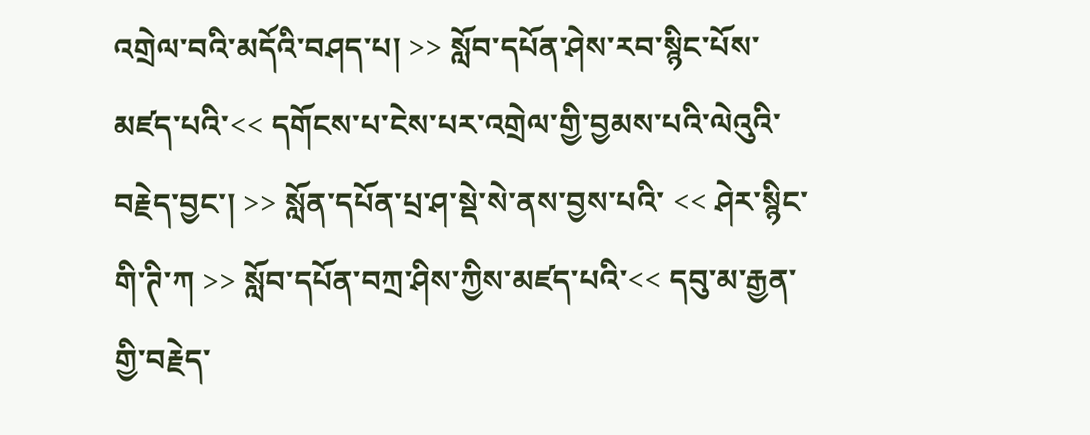འགྲེལ་བའི་མདོའི་བཤད་པ། >> སློབ་དཔོན་ཤེས་རབ་སྙིང་པོས་མཛད་པའི་<< དགོངས་པ་ངེས་པར་འགྲེལ་གྱི་བྱམས་པའི་ལེའུའི་བརྗེད་བྱང་། >> སློན་དཔོན་པྲ་ཤ་སྡེ་སེ་ནས་བྱས་པའི་ << ཤེར་སྙིང་གི་ཊི་ཀ >> སློབ་དཔོན་བཀྲ་ཤིས་ཀྱིས་མཛད་པའི་<< དབུ་མ་རྒྱན་གྱི་བརྗེད་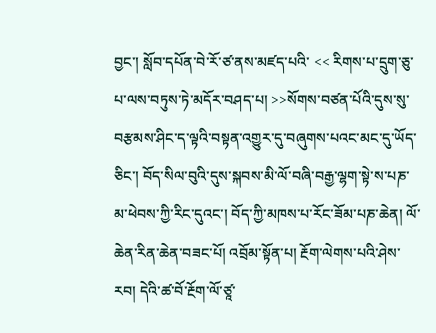བྱང་། སློབ་དཔོན་བེ་རོ་ཙ་ནས་མཛད་པའི་ << རིགས་པ་དྲུག་ཅུ་པ་ལས་བཏུས་ཏེ་མདོར་བཤད་པ། >>སོགས་བཙན་པོའི་དུས་སུ་བརྩམས་ཤིང་ད་ལྟའི་བསྟན་འགྱུར་དུ་བཞུགས་པའང་མང་དུ་ཡོད་ཅིང་། བོད་སིལ་བུའི་དུས་སྐབས་མི་ལོ་བཞི་བརྒྱ་ལྷག་སྟེ་ས་པཎ་མ་ཕེབས་ཀྱི་རིང་དུའང་། བོད་ཀྱི་མཁས་པ་རོང་ཟོམ་པཎ་ཆེན། ལོ་ཆེན་རིན་ཆེན་བཟང་པོ། འབྲོམ་སྟོན་པ། རྔོག་ལེགས་པའི་ཤེས་རབ། དེའི་ཚ་བོ་རྔོག་ལོ་ཙཱ་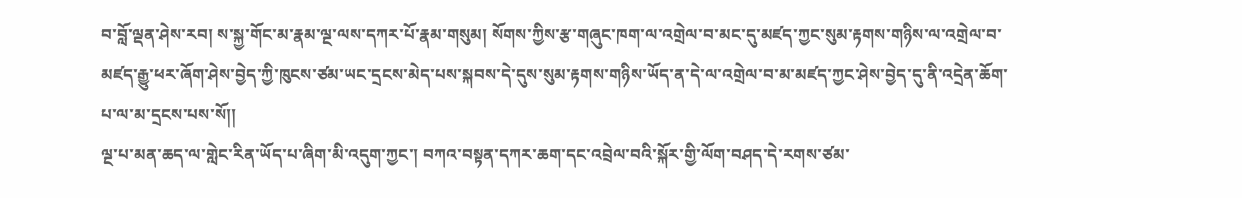བ་བློ་ལྡན་ཤེས་རབ། ས་སྐྱ་གོང་མ་རྣམ་ལྔ་ལས་དཀར་པོ་རྣམ་གསུམ། སོགས་ཀྱིས་རྩ་གཞུང་ཁག་ལ་འགྲེལ་བ་མང་དུ་མཛད་ཀྱང་སུམ་རྟགས་གཉིས་ལ་འགྲེལ་བ་མཛད་རྒྱུ་ཕར་ཞོག་ཤེས་བྱེད་ཀྱི་ཁུངས་ཙམ་ཡང་དྲངས་མེད་པས་སྐབས་དེ་དུས་སུམ་རྟགས་གཉིས་ཡོད་ན་དེ་ལ་འགྲེལ་བ་མ་མཛད་ཀྱང་ཤེས་བྱེད་དུ་ནི་འདྲེན་ཆོག་པ་ལ་མ་དྲངས་པས་སོ།།
ལྔ་པ་མན་ཆད་ལ་གླེང་རིན་ཡོད་པ་ཞིག་མི་འདུག་ཀྱང་། བཀའ་བསྟན་དཀར་ཆག་དང་འབྲེལ་བའི་སྐོར་གྱི་ལོག་བཤད་དེ་རགས་ཙམ་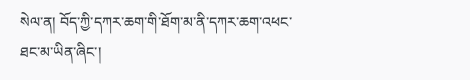སེལ་ན། བོད་ཀྱི་དཀར་ཆག་གི་ཐོག་མ་ནི་དཀར་ཆག་འཕང་ཐང་མ་ཡིན་ཞིང་།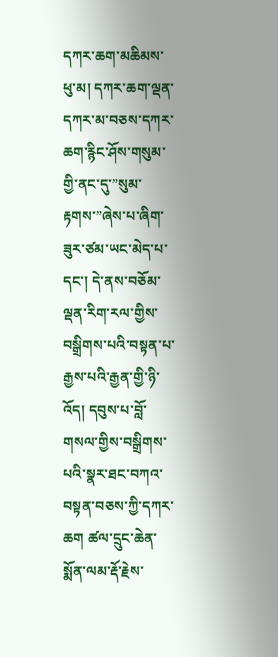དཀར་ཆག་མཆིམས་ཕུ་མ། དཀར་ཆག་ལྡན་དཀར་མ་བཅས་དཀར་ཆག་རྙིང་ཤོས་གསུམ་གྱི་ནང་དུ་”སུམ་རྟགས་”ཞེས་པ་ཞིག་ཟུར་ཙམ་ཡང་མེད་པ་དང་། དེ་ནས་བཅོམ་ལྡན་རིག་རལ་གྱིས་བསྒྲིགས་པའི་བསྟན་པ་རྒྱས་པའི་རྒྱན་གྱི་ཉི་འོད། དབུས་པ་བློ་གསལ་གྱིས་བསྒྲིགས་པའི་སྣར་ཐང་བཀའ་བསྟན་བཅས་ཀྱི་དཀར་ཆག ཚལ་དྲུང་ཆེན་སྨོན་ལམ་རྡོ་རྗེས་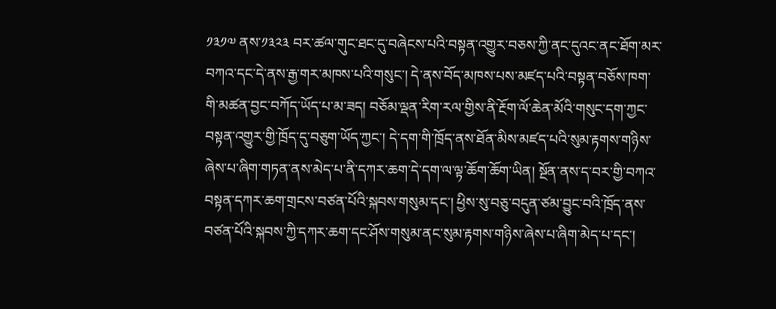༡༣༡༧ ནས་༡༣༢༣ བར་ཚལ་གུང་ཐང་དུ་བཞེངས་པའི་བསྟན་འགྱུར་བཅས་ཀྱི་ནང་དུའང་ནང་ཐོག་མར་བཀའ་དང་དེ་ནས་རྒྱ་གར་མཁས་པའི་གསུང་། དེ་ནས་བོད་མཁས་པས་མཛད་པའི་བསྟན་བཅོས་ཁག་གི་མཚན་བྱང་བཀོད་ཡོད་པ་མ་ཟད། བཅོམ་ལྡན་རིག་རལ་གྱིས་ནི་རྔོག་ལོ་ཆེན་མོའི་གསུང་དག་ཀྱང་བསྟན་འགྱུར་གྱི་ཁྲོད་དུ་བཅུག་ཡོད་ཀྱང་། དེ་དག་གི་ཁྲོད་ནས་ཐོན་མིས་མཛད་པའི་སུམ་རྟགས་གཉིས་ཞེས་པ་ཞིག་གཏན་ནས་མེད་པ་ནི་དཀར་ཆག་དེ་དག་ལ་ལྟ་ཆོག་ཆོག་ཡིན། སྔོན་ནས་ད་བར་གྱི་བཀའ་བསྟན་དཀར་ཆག་གྲངས་བཙན་པོའི་སྐབས་གསུམ་དང་། ཕྱིས་སུ་བཅུ་བདུན་ཙམ་བྱུང་བའི་ཁྲོད་ནས་བཙན་པོའི་སྐབས་ཀྱི་དཀར་ཆག་དང་ཤོས་གསུམ་ནང་སུམ་རྟགས་གཉིས་ཞེས་པ་ཞིག་མེད་པ་དང་།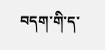བདག་གི་ད་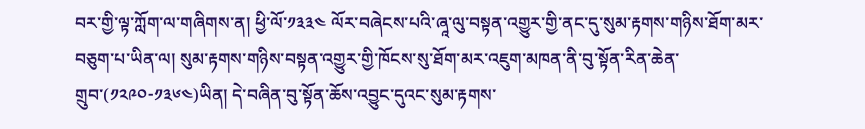བར་གྱི་ལྟ་ཀློག་ལ་གཞིགས་ན། ཕྱི་ལོ་༡༣༣༤ ལོར་བཞེངས་པའི་ཞཱ་ལུ་བསྟན་འགྱུར་གྱི་ནང་དུ་སུམ་རྟགས་གཉིས་ཐོག་མར་བཅུག་པ་ཡིན་ལ། སུམ་རྟགས་གཉིས་བསྟན་འགྱུར་གྱི་ཁོངས་སུ་ཐོག་མར་འཇུག་མཁན་ནི་བུ་སྟོན་རིན་ཆེན་གྲུབ་(༡༢༩༠-༡༣༦༤)ཡིན། དེ་བཞིན་བུ་སྟོན་ཆོས་འབྱུང་དུའང་སུམ་རྟགས་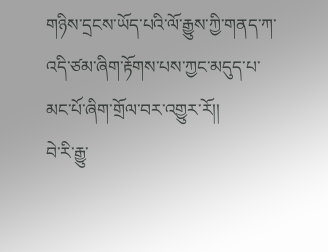གཉིས་དྲངས་ཡོད་པའི་ལོ་རྒྱུས་ཀྱི་གནད་ཀ་འདི་ཙམ་ཞིག་རྟོགས་པས་ཀྱང་མདུད་པ་མང་པོ་ཞིག་གྲོལ་བར་འགྱུར་རོ།།
བེ་རི་རྒྱུ་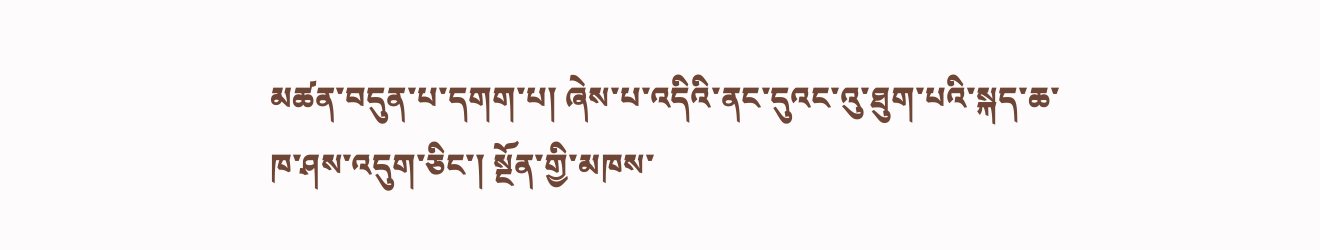མཚན་བདུན་པ་དགག་པ། ཞེས་པ་འདིའི་ནང་དུའང་འུ་ཐུག་པའི་སྐད་ཆ་ཁ་ཤས་འདུག་ཅིང་། སྔོན་གྱི་མཁས་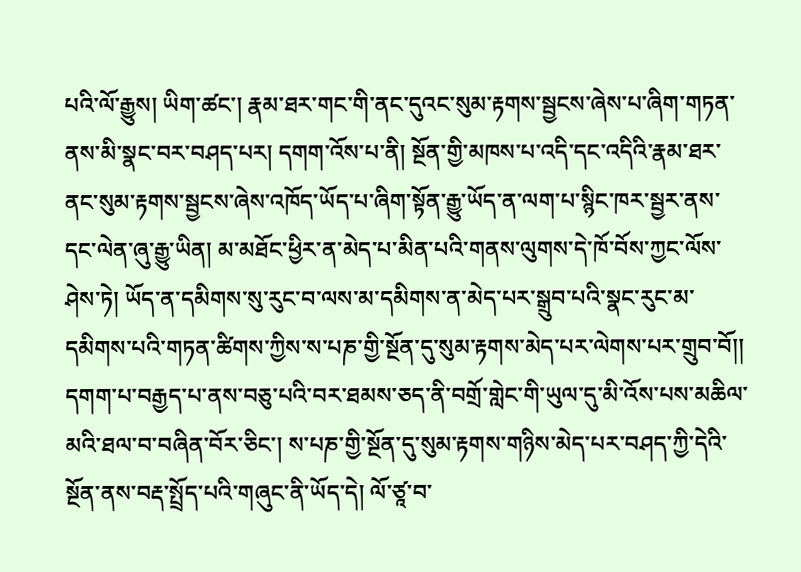པའི་ལོ་རྒྱུས། ཡིག་ཚང་། རྣམ་ཐཪ་གང་གི་ནང་དུའང་སུམ་རྟགས་སྦྱངས་ཞེས་པ་ཞིག་གཏན་ནས་མི་སྣང་བར་བཤད་པར། དགག་འོས་པ་ནི། སྔོན་གྱི་མཁས་པ་འདི་དང་འདིའི་རྣམ་ཐར་ནང་སུམ་རྟགས་སྦྱངས་ཞེས་འཁོད་ཡོད་པ་ཞིག་སྟོན་རྒྱུ་ཡོད་ན་ལག་པ་སྙིང་ཁར་སྦྱར་ནས་དང་ལེན་ཞུ་རྒྱུ་ཡིན། མ་མཐོང་ཕྱིར་ན་མེད་པ་མིན་པའི་གནས་ལུགས་དེ་ཁོ་བོས་ཀྱང་ལོས་ཤེས་ཏེ། ཡོད་ན་དམིགས་སུ་རུང་བ་ལས་མ་དམིགས་ན་མེད་པར་སྒྲུབ་པའི་སྣང་རུང་མ་དམིགས་པའི་གཏན་ཚིགས་ཀྱིས་ས་པཎ་གྱི་སྔོན་དུ་སུམ་རྟགས་མེད་པར་ལེགས་པར་གྲུབ་བོ།།
དགག་པ་བརྒྱད་པ་ནས་བཅུ་པའི་བར་ཐམས་ཅད་ནི་བགྲོ་གླེང་གི་ཡུལ་དུ་མི་འོས་པས་མཆིལ་མའི་ཐལ་བ་བཞིན་བོར་ཅིང་། ས་པཎ་གྱི་སྔོན་དུ་སུམ་རྟགས་གཉིས་མེད་པར་བཤད་ཀྱི་དེའི་སྔོན་ནས་བརྡ་སྤྲོད་པའི་གཞུང་ནི་ཡོད་དེ། ལོ་ཙཱ་བ་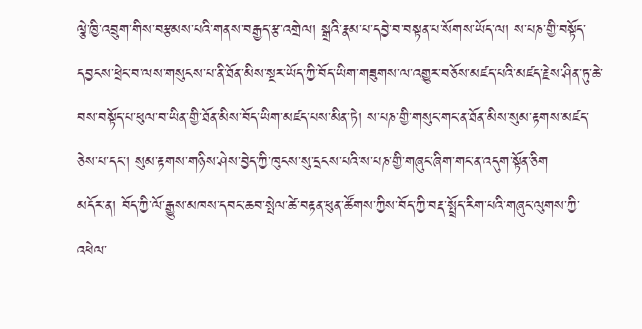ལྕེ་ཁྱི་འབྲུག་གིས་བརྩམས་པའི་གནས་བརྒྱད་རྩ་འགྲེལ། སྒྲའི་རྣམ་པ་དབྱེ་བ་བསྟན་པ་སོགས་ཡོད་ལ། ས་པཎ་གྱི་བསྟོད་དབྱངས་ཕྲེང་བ་ལས་གསུངས་པ་ནི་ཐོན་མིས་སྔར་ཡོད་ཀྱི་བོད་ཡིག་གཟུགས་ལ་འགྱུར་བཅོས་མཛད་པའི་མཛད་རྗེས་ཤིན་ཏུ་ཆེ་བས་བསྟོད་པ་ཕུལ་བ་ཡིན་གྱི་ཐོན་མིས་བོད་ཡིག་མཛད་པས་མིན་ཏེ། ས་པཎ་གྱི་གསུང་གང་ན་ཐོན་མིས་སུམ་རྟགས་མཛད་ཅེས་པ་དང་། སུམ་རྟགས་གཉིས་ཤེས་བྱེད་ཀྱི་ཁུངས་སུ་དྲངས་པའི་ས་པཎ་གྱི་གཞུང་ཞིག་གང་ན་འདུག་སྟོན་ཅིག
མདོར་ན། བོད་ཀྱི་ལོ་རྒྱུས་མཁས་དབང་ཆབ་སྤེལ་ཚེ་བརྟན་ཕུན་ཚོགས་ཀྱིས་བོད་ཀྱི་བརྡ་སྤྲོད་རིག་པའི་གཞུང་ལུགས་ཀྱི་འཕེལ་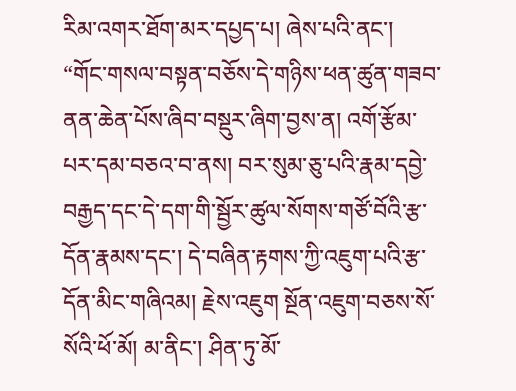རིམ་འགར་ཐོག་མར་དཔྱད་པ། ཞེས་པའི་ནང་། “གོང་གསལ་བསྟན་བཅོས་དེ་གཉིས་ཕན་ཚུན་གཟབ་ནན་ཆེན་པོས་ཞིབ་བསྡུར་ཞིག་བྱས་ན། འགོ་རྩོམ་པར་དམ་བཅའ་བ་ནས། བར་སུམ་ཅུ་པའི་རྣམ་དབྱེ་བརྒྱད་དང་དེ་དག་གི་སྦྱོར་ཚུལ་སོགས་གཙོ་བོའི་རྩ་དོན་རྣམས་དང་། དེ་བཞིན་རྟགས་ཀྱི་འཇུག་པའི་རྩ་དོན་མིང་གཞིའམ། རྗེས་འཇུག སྔོན་འཇུག་བཅས་སོ་སོའི་ཕོ་མོ། མ་ནིང་། ཤིན་ཏུ་མོ་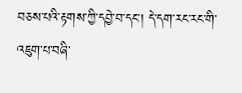བཅས་པའི་རྟགས་ཀྱི་དབྱེ་བ་དང་། དེ་དག་རང་རང་གི་འཇུག་པ་བཞི་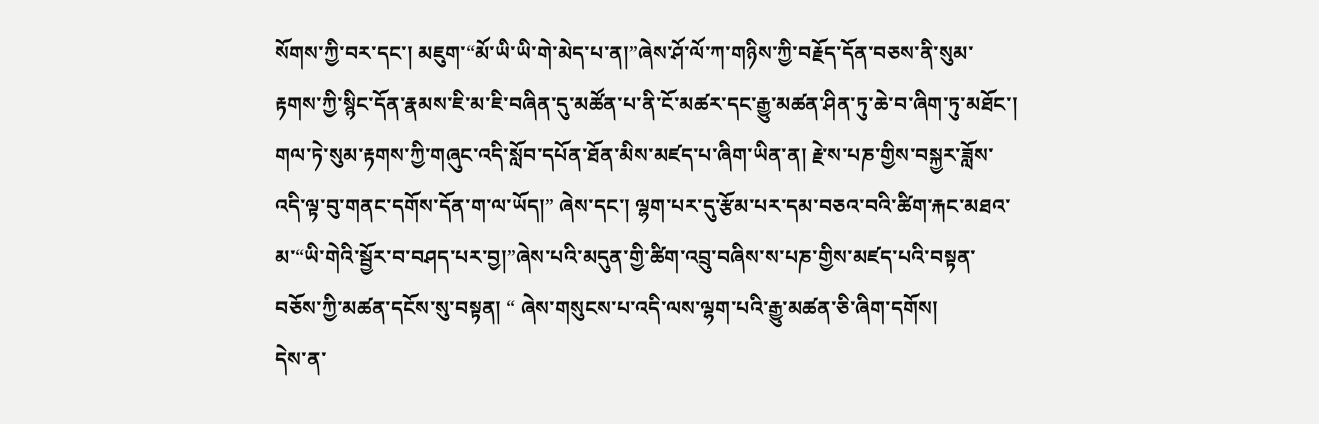སོགས་ཀྱི་བར་དང་། མཇུག་“མོ་ཡི་ཡི་གེ་མེད་པ་ན།”ཞེས་ཤོ་ལོ་ཀ་གཉིས་ཀྱི་བརྗོད་དོན་བཅས་ནི་སུམ་རྟགས་ཀྱི་སྙིང་དོན་རྣམས་ཇི་མ་ཇི་བཞིན་དུ་མཚོན་པ་ནི་ངོ་མཚར་དང་རྒྱུ་མཚན་ཤིན་ཏུ་ཆེ་བ་ཞིག་ཏུ་མཐོང་། གལ་ཏེ་སུམ་རྟགས་ཀྱི་གཞུང་འདི་སློབ་དཔོན་ཐོན་མིས་མཛད་པ་ཞིག་ཡིན་ན། རྗེ་ས་པཎ་གྱིས་བསྐྱར་ཟློས་འདི་ལྟ་བུ་གནང་དགོས་དོན་ག་ལ་ཡོད།” ཞེས་དང་། ལྷག་པར་དུ་རྩོམ་པར་དམ་བཅའ་བའི་ཚིག་རྐང་མཐའ་མ་“ཡི་གེའི་སྦྱོར་བ་བཤད་པར་བྱ།”ཞེས་པའི་མདུན་གྱི་ཚིག་འབྲུ་བཞིས་ས་པཎ་གྱིས་མཛད་པའི་བསྟན་བཅོས་ཀྱི་མཚན་དངོས་སུ་བསྟན། “ ཞེས་གསུངས་པ་འདི་ལས་ལྷག་པའི་རྒྱུ་མཚན་ཅི་ཞིག་དགོས།
དེས་ན་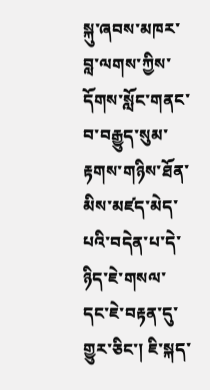སྐུ་ཞབས་མཁར་བླ་ལགས་ཀྱིས་དོགས་སློང་གནང་བ་བརྒྱུད་སུམ་རྟགས་གཉིས་ཐོན་མིས་མཛད་མེད་པའི་བདེན་པ་དེ་ཉིད་ཇེ་གསལ་དང་ཇེ་བརྟན་དུ་གྱུར་ཅིང་། ཇི་སྐད་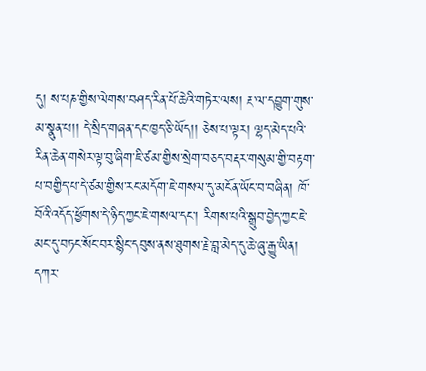དུ། ས་པཎ་གྱིས་ལེགས་བཤད་རིན་པོ་ཆེའི་གཏེར་ལས། རྔ་ལ་དབྱུག་གུས་མ་སྣུན་པ།། དེ་སྲིད་གཞན་དང་ཁྱད་ཅི་ཡོད།། ཅེས་པ་ལྟར། ལྷད་མེད་པའི་རིན་ཆེན་གསེར་ལྟ་བུ་ཞིག་ཇི་ཙམ་གྱིས་སྲེག་བཅད་བརྡར་གསུམ་གྱི་བརྟག་པ་བགྱིད་པ་དེ་ཙམ་གྱིས་རང་མདོག་ཇེ་གསལ་དུ་མངོན་ཡོང་བ་བཞིན། ཁོ་བོའི་འདོད་ཕྱོགས་དེ་ཉིད་ཀྱང་ཇེ་གསལ་དང་། རིགས་པའི་སྒྲུབ་བྱེད་ཀྱང་ཇེ་མང་དུ་བཏང་སོང་བར་སྙིང་དབུས་ནས་ཐུགས་རྗེ་བླ་མེད་དུ་ཆེ་ཞུ་རྒྱུ་ཡིན།
དཀར་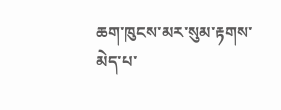ཆག་ཁུངས་མར་སུམ་རྟགས་མེད་པ་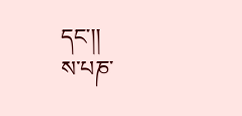དང་།།
ས་པཎ་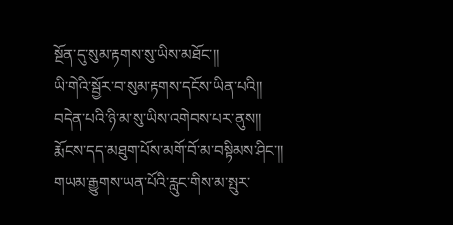སྔོན་དུ་སུམ་རྟགས་སུ་ཡིས་མཐོང་།།
ཡི་གེའི་སྦྱོར་བ་སུམ་རྟགས་དངོས་ཡིན་པའི།།
བདེན་པའི་ཉི་མ་སུ་ཡིས་འགེབས་པར་ནུས།།
རྨོངས་དད་མཐུག་པོས་མགོ་བོ་མ་བསྟིམས་ཤིང་།།
གཡམ་རྒྱུགས་ཡན་པོའི་རླུང་གིས་མ་སྤུར་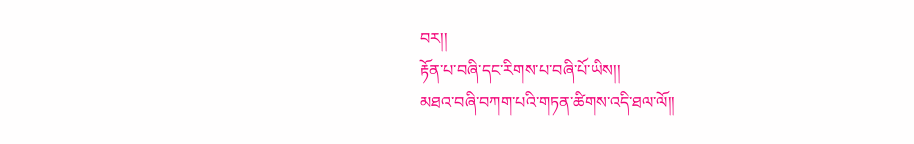བར།།
རྟོན་པ་བཞི་དང་རིགས་པ་བཞི་པོ་ཡིས།།
མཐའ་བཞི་བཀག་པའི་གཏན་ཚིགས་འདི་ཐལ་ལོ།།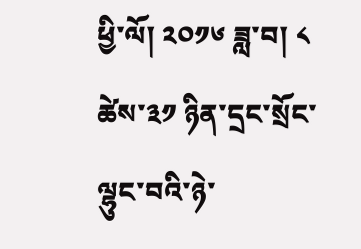ཕྱི་ལོ། ༢༠༡༦ ཟླ་བ། ༨ ཚེས་༣༡ ཉིན་དྲང་སྲོང་ལྷུང་བའི་ཉེ་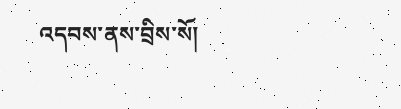འདབས་ནས་བྲིས་སོ།